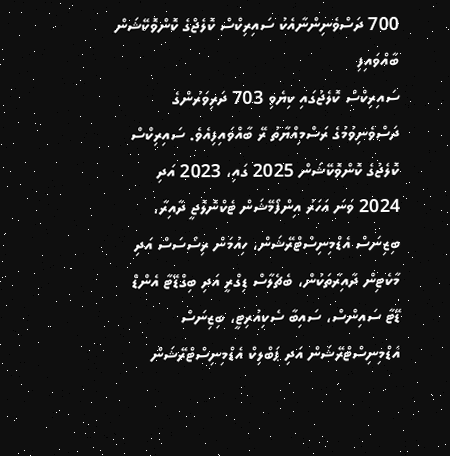700 ދަސްވެނިންނާއެކު ސައިރިކްސް ކޮލެޖްގެ ކޮންވޮކޭޝަން ބާއްވައިފި
ސައިރިކްސް ކޮލެޖުގައި ކިޔެވި 703 ދަރިވަރުންގެ ދަސްވެނިވުމުގެ ރަސްމިއްޔާތު ރޭ ބާއްވައިފިއެވެ. ސައިރިކްސް ކޮލެޖުގެ ކޮންވޮކޭޝަން 2025 ގައި، 2023 އަދި 2024 ވަނަ އަހަރު އިންފޯމޭޝަން ޓެކްނޮލޮޖީ ދާއިރާ، ބިޒިނަސް އެޑްމިނިސްޓްރޭޝަން، ހިއުމަން ރިސޯސަސް އަދި މާކެޓިން ދާއިރާތަކުން، ބެޗެލާސް ޑިގްރީ އަދި ބިގްޑޭޓާ އެންޑް ޑޭޓާ ސައިންސް، ސައިބާ ސެކިއުރިޓީ، ބިޒިނަސް އެޑްމިނިސްޓްރޭޝަން އަދި ޕަބްލިކް އެޑްމިނިސްޓްރޭޝަން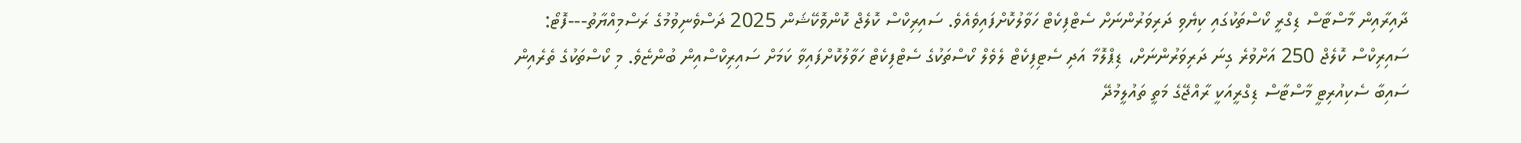ދާއިރާއިން މާސްޓާސް ޑިގްރީ ކޯސްތަކުގައި ކިޔެވި ދަރިވަރުންނަށް ސެޓްފިކެޓް ހަވާލުކޮށްފައިވެއެވެ. ސައިރިކްސް ކޮލެޖް ކޮންވޮކޭޝަން 2025 ދަސްވެނިވުމުގެ ރަސްމިއްޔާތު---ފޮޓޯ: ސައިރިކްސް ކޮލެޖް 250 އަށްވުރެ ގިނަ ދަރިވަރުންނަށް، ޑިޕްލޮމާ އަދި ސެޓިފިކެޓް ލެވެލް ކޯސްތަކުގެ ސެޓްފިކެޓް ހަވާލުކޮށްފައިވާ ކަމަށް ސައިރިކްސްއިން ބުންޏެވެ. މި ކޯސްތަކުގެ ތެރެއިން ސައިބާ ސެކިއުރިޓީ މާސްޓާސް ޑިގްރީއަކީ ރާއްޖޭގެ މަތީ ތައުލީމުދޭ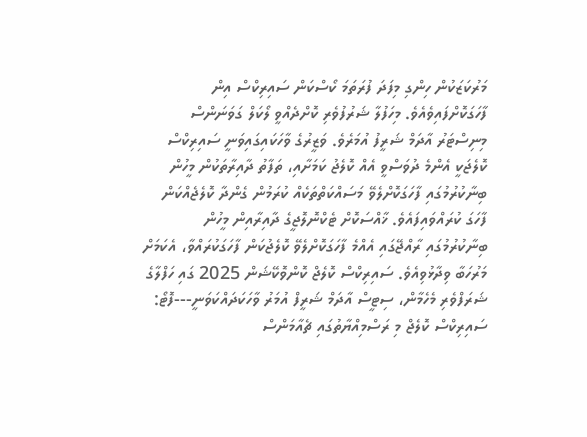މަރުކަޒަކުން ހިންގި މިފަދަ ފުރަތަމަ ކޯސްކަން ސައިރިކްސް އިން ފާހަގަކޮށްފައިވެއެވެ. މިހަފުލާ ޝަރުފުވެރި ކޮށްދެއްވީ ލޯކަލް ގަވަނަންސް މިނިސްޓަރު އާދަމް ޝަރީފު އުމަރެވެ. ވަޒީރުގެ ވާހަކައިގައިވަނީ ސައިރިކްސް ކޮލެޖަކީ އެންމެ ދުވަސްވީ އެއް ކޮލެޖު ކަމަށާއި، ތަފާތު ދާއިރާތަކުން މީހުން ބިނާކުރުމުގައި ފާހަގަކޮށްލެވޭ މަސައްކަތްތަކެއް ކުރަމުން ގެންދާ ކޮލެޖެއްކަން ފާހަގަ ކުރައްވައިފައެވެ. ޚާއްސަކޮށް ޓެކްނޮލޮޖީގެ ދާއިރާއިން މީހުން ބިނާކުރުމުގައި ރާއްޖޭގައި އެއްމެ ފާހަގަކޮށްލެވޭ ކޮލެޖުކަން ފާހަގަކުރައްވާ، އެކަމަށް މަރުހަބާ ވިދާޅުވިއެވެ. ސައިރިކްސް ކޮލެޖް ކޮންވޮކޭޝަން 2025 ގައި ހަފްލާގެ ޝަރަފްވެރި މެހެމާން، ސިޓީސް އާދަމް ޝަރީފް އުމަރު ވާހަކަދައްކަވަނީ---ފޮޓޯ: ސައިރިކްސް ކޮލެޖް މި ރަސްމިއްޔާތުގައި ޗެއާމަންސް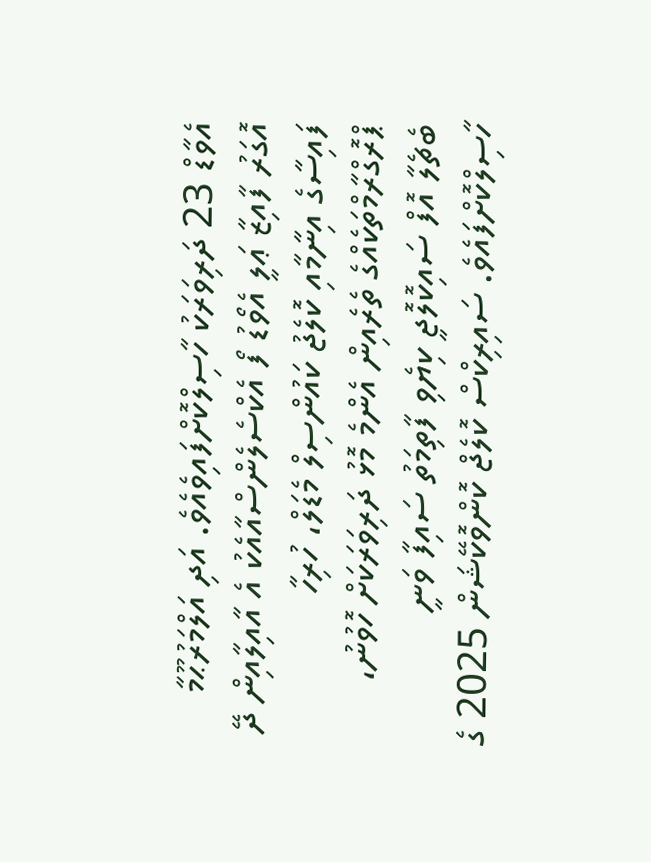އެވާޑް 23 ދަރިވަރަކު ހާސިލްކޮށްފައިވެއެވެ. އަދި އަލްމަރުޙޫމާ އޮގަރު ފާއިޒާ ޢަލީ އެވޯޑު ފޯ އެކްސެލެންސްއާއެކު އެ އާއިލާއިން ދޭ ފައިސާގެ އިނާމާއި ކޮލެޖު ކައުންސިލް މެޑަލް، ހުރިހާ ޕްރޮގްރާމްތަކެއްގެ ތެރެއިން އެންމެ މޮޅު ދަރިވަރަކަށް ހޮވުނު، ބެޗެލާ އޮފް ސައިކޮލޮޖީ ކިޔެވި ފާތިމަތު ސައިފާ ވަނީ ހާސިލްކޮށްފައެވެ. ސައިރިކްސް ކޮލެޖް ކޮންވޮކޭޝަން 2025 ގެ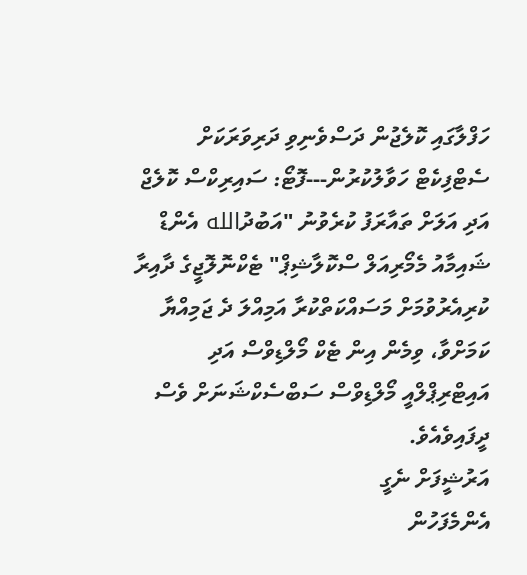ހަފްލާގައި ކޮލެޖުން ދަސްވެނިވި ދަރިވަރަކަށް ސެޓްފިކެޓް ހަވާލުކުރުން---ފޮޓޯ: ސައިރިކްސް ކޮލެޖް އަދި އަލަށް ތައާރަފު ކުރެވުނު "އަބުދުالله އެންޑް ޝައިމާއު މެމޯރިއަލް ސްކޮލާޝިޕް" ޓެކްނޮލޮޖީގެ ދާއިރާ ކުރިއެރުވުމަށް މަސައްކަތްކުރާ އަމިއްލަ ދެ ޖަމިއްޔާ ކަމަށްވާ، ވިމެން އިން ޓެކް މޯލްޑިވްސް އަދި އައިޓްރިޕްލްއީ މޯލްޑިވްސް ސަބްސެކްޝަނަށް ވެސް ދީފައިވެއެވެ.
އަރުޝީފަށް ނެގީ
އެންމެފަހުން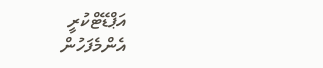އަޕްޑޭޓްކުރީ
އެންމެފަހުން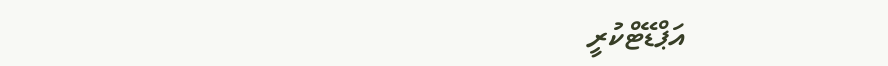އަޕްޑޭޓްކުރީ